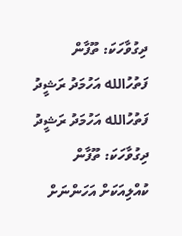ދިގުވާހަކަ: ތޫފާން
ފަތުހުالله އަހުމަދު ރަޝީދު
ފަތުހުالله އަހުމަދު ރަޝީދު
ދިގުވާހަކަ: ތޫފާން
ކުއްލިއަކަށް އަހަންނަށް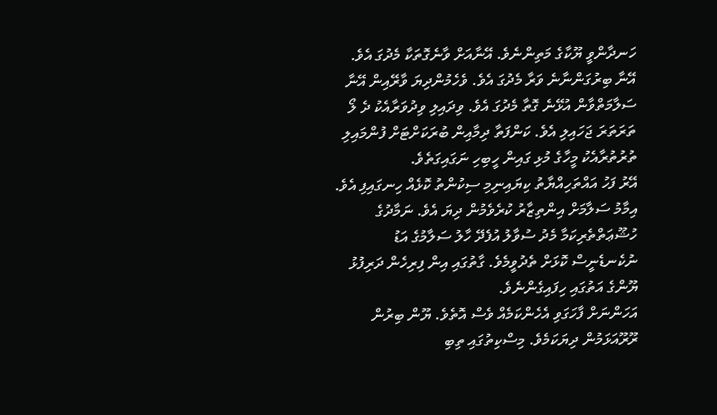ހަނދާންވީ ޔޫކާގެ މަތިންނެވެ. އޭނާއަށް ވާނެގޮތަކާ މެދުގަ އެވެ. އޭނާ ބިރުގަންނާނެ ވަރާ މެދުގަ އެވެ. ވެހެމުންދިޔަ ވާރޭއިން އޭނާ ސަލާމަތްވާން އުޅޭނެ ގޮތާ މެދުގަ އެވެ. ވިދައިލި ވިދުވަރާއެކު ދެ ލޯ ތަރަތަރަ ޖަހައިލި އެވެ. ކަންފަތާ ދިމާއިން ބުރަކަށްޓަށް ފުންމައިލި ތުރުތުރާއެކު މީހާގެ މުޅި ގައިން ހީބިހި ނަގައިގަތެވެ.
އޭރު ފަހު އައްތަހިއްޔާތު ކިޔައިނިމި ސިކުންތު ކޮޅެއް ހިނގައިފި އެވެ. އިމާމު ސަލާމަށް އިންތިޒާރު ކުރެވެމުން ދިޔަ އެވެ. ނަމާދުގެ ހުޝޫޢަތްތެރިކަމާ މެދު ސުވާލު އުފެދޭ ހާލު ސަލާމުގެ އަޑު ނުކެނޑެނީސް ކޮޅަށް ތެދުވީމެވެ. ގާތުގައި އިން ފިރިހެން ދަރިފުޅު ޔޫންގެ އަތުގައި ހިފައިގެންނެވެ.
އަހަންނަށް ފާހަގަވި އެހެންކަމެއް ވެސް އޮތެވެ. ޔޫން ބިރުން ރޫރޫއަޅަމުން ދިޔަކަމެވެ. މިސްކިތުގައި ތިބި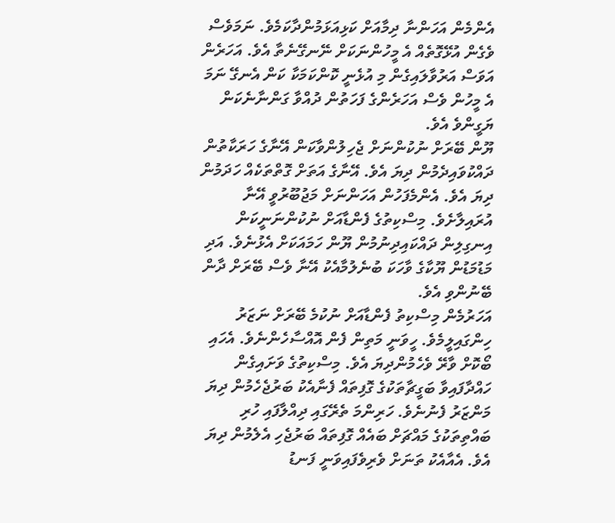އެންމެން އަހަންނާ ދިމާއަށް ކަޅިއަޅަމުންދާކަމެވެ. ނަމަވެސް ވެގެން އުޅޭގޮތެއް އެ މީހުންނަކަށް ނޭނގޭނެތާ އެވެ. އަހަރެން އަވަސް އަރުވާލައިގެން މި އުޅެނީ ކޮންކަމަކާ ކަން އެނގޭ ނަމަ އެ މީހުން ވެސް އަހަރެންގެ ފަހަތުން ދުއްވާ ގަންނާނެކަން ޔަގީންވެ އެވެ.
ޔޫން ބޭރަށް ނުކުންނަށް ޖެހިލުންވާކަން އޭނާގެ ހަރަކާތުން ދައްކުވައިދެމުން ދިޔަ އެވެ. އޭނާގެ އަތަށް ގޮތްތަކެއް ހަދަމުން ދިޔަ އެވެ. އެންމެފަހުން އަހަންނަށް މަޖުބޫރުވީ އޭނާ އުރައިލާށެވެ. މިސްކިތުގެ ފެންޑާއަށް ނުކުންނަނީކަން އިނގިލިން ދައްކައިދިނުމުން ޔޫން ހަމައަކަށް އެޅުނެވެ. އަދި މަޑުމަޑުން ޔޫކާގެ ވާހަކަ ބުނެލުމާއެކު އޭނާ ވެސް ބޭރަށް ދާން ބޭނުންވި އެވެ.
އަހަރުމެން މިސްކިތު ފެންޑާއަށް ނުކުމެ ބޭރަށް ނަޒަރު ހިންގައިލީމެވެ. ހީވަނީ މަތިން ފެން އޮއްސާހެންނެވެ. އެހައި ބޯކޮށް ވާރޭ ވެހެމުންދިޔަ އެވެ. މިސްކިތުގެ ވަށައިގެން ހައްދާފައިވާ ބަގީޗާތަކުގެ ގޮފިތައް ފެނާއެކު ބަރުޖެހެމުން ދިޔަ މަންޒަރު ފެނުނެވެ. ހަރިންމަ ތެރޭގައި ދިއްލާފައި ހުރި ބައްތިތަކުގެ މައްޗަށް ބައެއް ގޮފިތައް ބަރުޖެހި އެލެމުން ދިޔަ އެވެ. އެއާއެކު ތަނަށް ވެރިވެފައިވަނީ ފަނޑު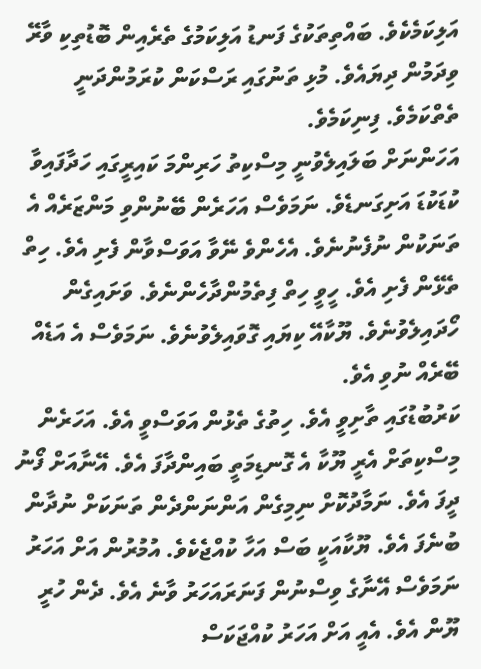އަލިކަމެކެވެ. ބައްތިތަކުގެ ފަނޑު އަލިކަމުގެ ތެރެއިން ބޮޑުތިކި ވާރޭ ވިދަމުން ދިޔައެވެ. މުޅި ތަނުގައި ރަސްކަން ކުރަމުންދަނީ ތެތްކަމެވެ. ފިނިކަމެވެ.
އަހަންނަށް ބަލައިލެވުނީ މިސްކިތު ހަރިންމަ ކައިރީގައި ހަދާފައިވާ ކުޑަކުޑަ އަށިގަނޑެވެ. ނަމަވެސް އަހަރެން ބޭނުންވި މަންޒަރެއް އެ ތަނަކުން ނުފެނުނެވެ. އެހެންވެ ނޭވާ އަވަސްވާން ފެށި އެވެ. ހިތް ތެޅޭން ފެށި އެވެ. ހީވީ ހިތް ފިތެމުންދާހެންނެވެ. ވަށައިގެން ހޯދައިލެވުނެވެ. ޔޫކާއޭ ކިޔައި ގޮވައިލެވުނެވެ. ނަމަވެސް އެ އަޑެއް ބޭރެއް ނުވި އެވެ.
ކަރުބުޑުގައި ތާށިވީ އެވެ. ހިތުގެ ތެޅުން އަވަސްވީ އެވެ. އަހަރެން މިސްކިތަށް އެރީ ޔޫކާ އެ ގޮނޑިމަތީ ބައިންދާފަ އެވެ. އޭނާއަށް ފޯނު ދީފަ އެވެ. ނަމާދުކޮށް ނިމިގެން އަންނަންދެން ތަނަކަށް ނުދާން ބުނެފަ އެވެ. ޔޫކާއަކީ ބަސް އަހާ ކުއްޖެކެވެ. އުމުރުން އަށް އަހަރު ނަމަވެސް އޭނާގެ ވިސްނުން ފަނަރައަހަރު ވާނެ އެވެ. ދެން ހުރީ ޔޫން އެވެ. އެއީ އަށް އަހަރު ކުއްޖަކަސް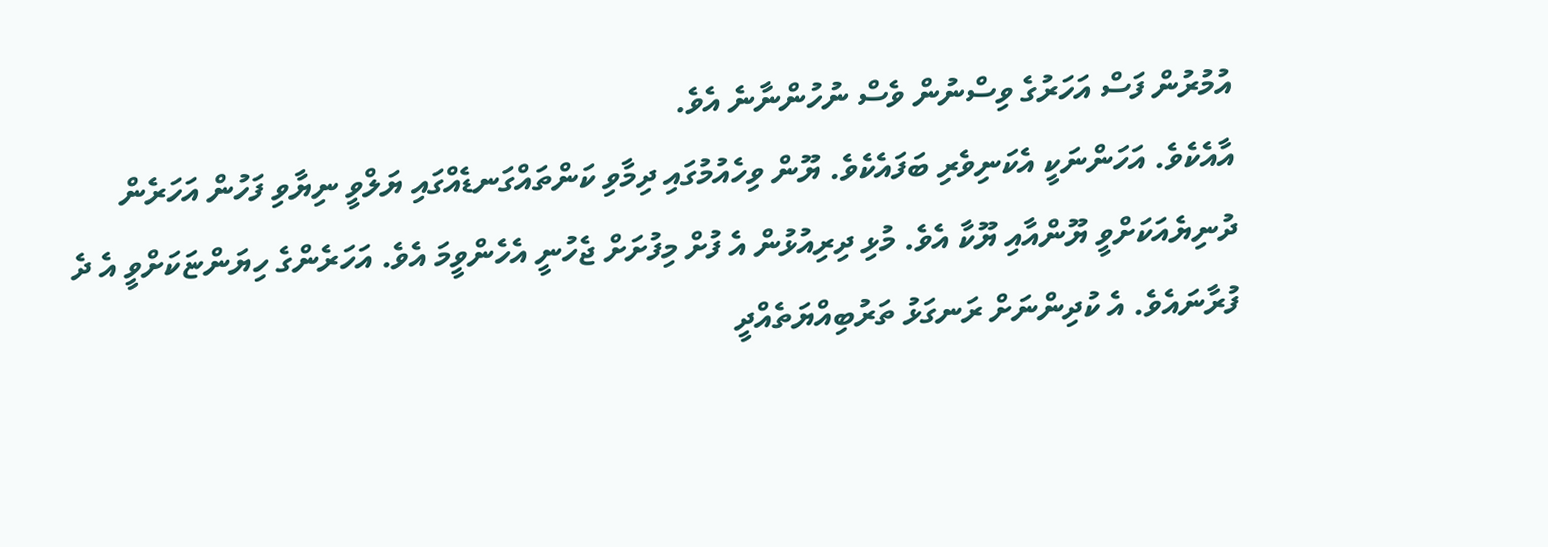އުމުރުން ފަސް އަހަރުގެ ވިސްނުން ވެސް ނުހުންނާނެ އެވެ.
އާއެކެވެ. އަހަންނަކީ އެކަނިވެރި ބަފައެކެވެ. ޔޫން ވިހެއުމުގައި ދިމާވި ކަންތައްގަނޑެއްގައި ޔަލްވީ ނިޔާވި ފަހުން އަހަރެން ދުނިޔެއަކަށްވީ ޔޫންއާއި ޔޫކާ އެވެ. މުޅި ދިރިއުޅުން އެ ފުށް މިފުށަށް ޖެހުނީ އެހެންވީމަ އެވެ. އަހަރެންގެ ހިޔަންޏަކަށްވީ އެ ދެ ފުރާނައެވެ. އެ ކުދިންނަށް ރަނގަޅު ތަރުބިއްޔަތެއްދީ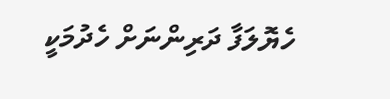ހެޔޮލަފާ ދަރިންނަށް ހެދުމަކީ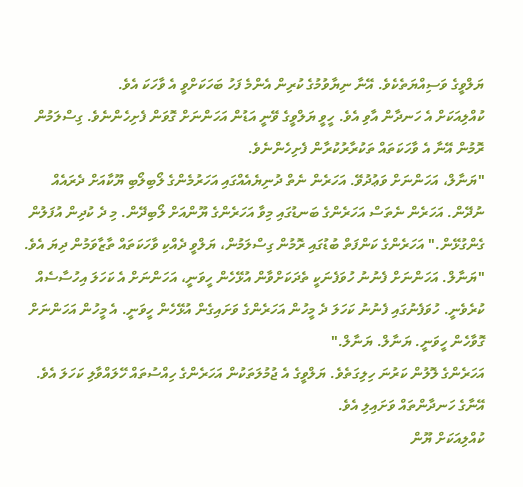ޔަލްވީގެ ވަސިއްޔަތެކެވެ. އޭނާ ނިޔާވުމުގެ ކުރިން އެންމެ ފަހު ބަހަކަށްވީ އެ ވާހަކަ އެވެ.
ކުއްލިއަކަށް އެ ހަނދާން އާވި އެވެ. ހީވީ ޔަލްވީގެ ވޭނީ އަޑުން އަހަންނަށް ގޮވަން ފެށިހެންނެވެ. ގިސްލަމުން ރޮމުން އޭނާ އެ ވާހަކަތައް ތަކުރާރުކުރާން ފެށިހެންނެވެ.
"ޔަނާލް، އަހަންނަށް ވަޢުދުވޭ. އަހަރެން ނެތް ދުނިޔެއެއްގައި އަހަރުމެންގެ ލޯބިލޯބި ޔޫކާއަށް ދެރައެއް ނުދޭން. އަހަރެން ނެތަސް އަހަރެންގެ ބަނޑުގައި މިވާ އަހަރެންގެ ޔޫންއަށް ލޯބިދޭން. މި ދެ ކުދިން އުފަލުން ގެންގުޅޭން." އަހަރެންގެ ކަންފަތް ބުޑުގައި ރޮމުން ގިސްލަމުން، ޔަލްވީ ދެއްކި ވާހަކަތައް ތާޒާވަމުން ދިޔަ އެވެ. "ޔަނާލް. އަހަންނަށް ފެނުނު ހުވަފެނަކީ ތެދަކަށްވާން އުޅޭހެން ހީވަނީ، އަހަންނަށް އެ ކަހަލަ އިހުސާސެއް ކުރެވެނީ. ހުވަފެނުގައި ފެނުނު ކަހަލަ ދެ މީހުން އަހަރެންގެ ވަށައިގެން އުޅޭހެން ހީވަނީ. އެ މީހުން އަހަންނަށް ގޮވާހެން ހީވަނީ. ޔަނާލް. ޔަނާލް."
އަހަރެންގެ ލޮލުން ކަރުނަ ހިލިގަތެވެ. ޔަލްވީގެ އެ ޖުމުލަތަކުން އަހަރެންގެ ހިއްސުތައް ހޭލައްވާލި ކަހަލަ އެވެ. އޭނާގެ ހަނދާންތައް ވަށައިލި އެވެ.
ކުއްލިއަކަށް ޔޫން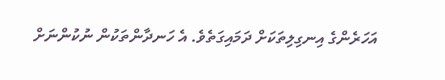އަހަރެންގެ އިނގިލިތަކަށް ދަމައިގަތެވެ. އެ ހަނދާންތަކުން ނުކުންނަށް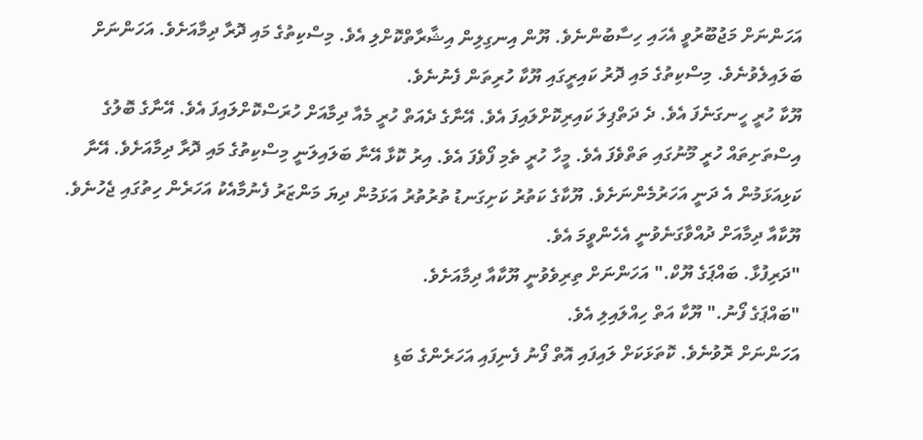އަހަންނަށް މަޖުބޫރުވީ އެހައި ހިސާބުންނެވެ. ޔޫން އިނގިލިން އިޝާރާތްކޮށްލި އެވެ. މިސްކިތުގެ މައި ދޮރާ ދިމާއަށެވެ. އަހަންނަށް ބަލައިލެވުނެވެ. މިސްކިތުގެ މައި ދޮރު ކައިރީގައި ޔޫކާ ހުރިތަން ފެނުނެވެ.
ޔޫކާ ހުރީ ހީނގަނެފަ އެވެ. ދެ ދަތްޕިލަ ކައިރިކޮށްލައިފަ އެވެ. އޭނާގެ ދެއަތް ހުރީ މެއާ ދިމާއަށް ހުރަސްކޮށްލައިފަ އެވެ. އޭނާގެ ބޮލުގެ އިސްތަށިތައް ހުރީ މޫނުގައި ތަތްވެފަ އެވެ. މީހާ ހުރީ ތެމި ފޯވެފަ އެވެ. އިރު ކޮޅާ އޭނާ ބަލައިލަނީ މިސްކިތުގެ މައި ދޮރާ ދިމާއަށެވެ. އޭނާ ކަޅިއަޅަމުން އެ ދަނީ އަހަރުމެންނަށެވެ. ޔޫކާގެ ކަތުރު ކަށިގަނޑު ތުރުތުރު އަޅަމުން ދިޔަ މަންޒަރު ފެނުމާއެކު އަހަރެން ހިތުގައި ޖެހުނެވެ. ޔޫކާއާ ދިމާއަށް ދުއްވާގަނެވުނީ އެހެންވީމަ އެވެ.
"ދަރިފުޅާ. ބައްޕަގެ ޔޫކް." އަހަންނަށް ތިރިވެވުނީ ޔޫކާއާ ދިމާއަށެވެ.
"ބައްޕަގެ ފޯނު." ޔޫކާ އަތް ހިއްލައިލި އެވެ.
އަހަންނަށް ރޮވުނެވެ. ކޮތަޅަކަށް ލައިފައި އޮތް ފޯނު ފެނިފައި އަހަރެންގެ ބަޑި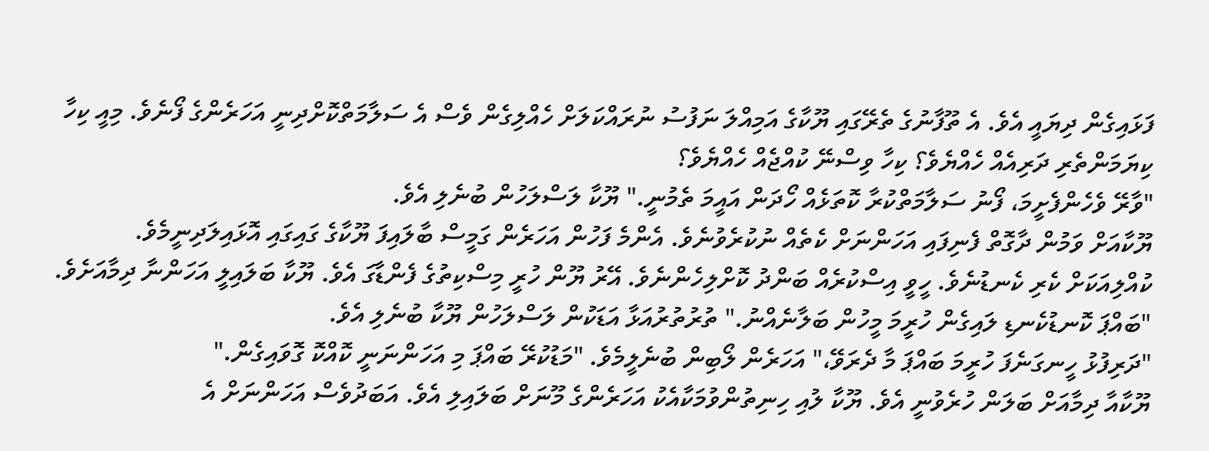ފަޅައިގެން ދިޔައީ އެވެ. އެ ތޫފާނުގެ ތެރޭގައި ޔޫކާގެ އަމިއްލަ ނަފުސު ނުރައްކަލަށް ހެއްލިގެން ވެސް އެ ސަލާމަތްކޮށްދިނީ އަހަރެންގެ ފޯނެވެ. މިއީ ކިހާ ކިޔަމަންތެރި ދަރިއެއް ހެއްޔެވެ؟ ކިހާ ވިސްނޭ ކުއްޖެއް ހެއްޔެވެ؟
"ވާރޭ ވެހެންފެށީމަ، ފޯނު ސަލާމަތްކުރާ ކޮތަޅެއް ހޯދަން އައީމަ ތެމުނީ." ޔޫކާ ލަސްލަހުން ބުނެލި އެވެ.
ޔޫކާއަށް ވަމުން ދާގޮތް ފެނިފައި އަހަންނަށް ކެތެއް ނުކުރެވުނެވެ. އެންމެ ފަހުން އަހަރެން ގަމީސް ބާލައިފަ ޔޫކާގެ ގައިގައި އޮޅައިލަދިނީމެވެ.
ކުއްލިއަކަށް ކެރި ކެނޑުނެވެ. ހީވީ އިސްކުރެއް ބަންދު ކޮށްލިހެންނެވެ. އޭރު ޔޫން ހުރީ މިސްކިތުގެ ފެންޑާގަ އެވެ. ޔޫކާ ބަލައިލީ އަހަންނާ ދިމާއަށެވެ.
"ބައްޕަ ކޮނޑުކެނޑި ލައިގެން ހުރީމަ މީހުން ބަލާނެއްނު." ތުރުތުރުއަޅާ އަޑަކުން ލަސްލަހުން ޔޫކާ ބުނެލި އެވެ.
"ދަރިފުޅު ހީނގަނެފަ ހުރީމަ ބައްޕަ މާ ދެރަވޭ،" އަހަރެން ލޯބިން ބުނެލީމެވެ. "މަޑުކުރޭ ބައްޕަ މި އަހަންނަނީ ކޮއްކޮ ގޮވައިގެން."
ޔޫކާއާ ދިމާއަށް ބަލަން ހުރެވުނީ އެވެ. ޔޫކާ ލުއި ހިނިތުންވުމަކާއެކު އަހަރެންގެ މޫނަށް ބަލައިލި އެވެ. އަބަދުވެސް އަހަންނަށް އެ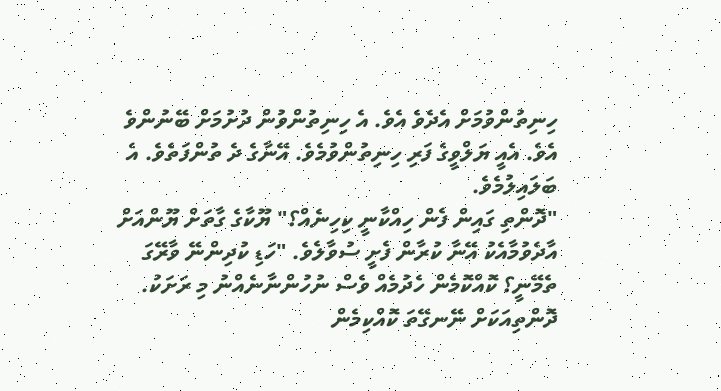ހިނިތުންވުމަށް އެދެވެ އެވެ. އެ ހިނިތުންވުން ދުށުމަށް ބޭނުންވެ އެވެ. އެއީ ޔަލްވީގެ ފަރި ހިނިތުންވުމެވެ. އޭނާގެ ދެ ތުންފަތެވެ. އެ ބަލައިލުމެވެ.
"ދޮންތި ގައިން ފެން ހިއްކާނީ ކިހިނެއް؟" ޔޫކާގެ ގާތަށް ޔޫންއަށް އާދެވުމާއެކު އޭނާ ކުރާން ފެށީ ސުވާލެވެ. "ހަޑި ކުދިންނޭ ވާރޭގަ ތެމޭނީ؟ ކޮއްކޮމެން ހެދުމެއް ވެސް ނުހުންނާނެއްނު މި ރަށަކު. ދޮންތިއަކަށް ނޭނގޭތަ ކޮއްކިމެން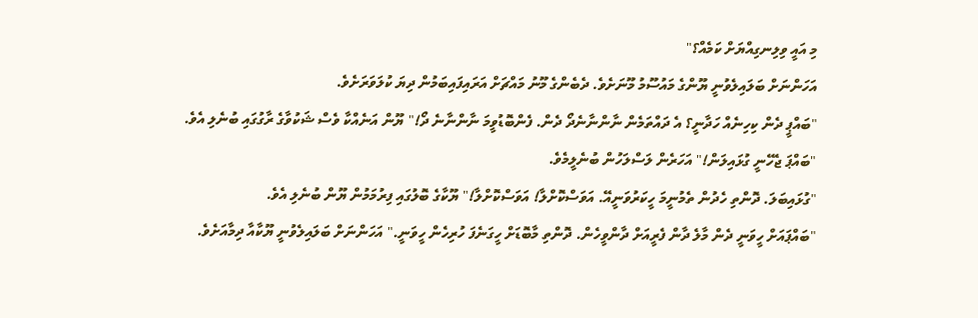މި އައީ ވިލިނގިއްޔަށް ކަމެއް؟"
އަހަންނަށް ބަލައިލެވުނީ ޔޫންގެ މައުސޫމު މޫނަށެވެ. ދެބެންގެ މޫނު މައްޗަށް އަރައިފައިބަމުން ދިޔަ ކުލަވަރަށެވެ.
"ބައްޕީ ދެން ކިހިނެއް ހަދާނީ؟ އެ ދައްތަމެން ނާންނާނެދޯ ދެން. ފެންބޮޑުވީމަ ނާންނާނެ ދޯ!" ޔޫން އަނެއްކާ ވެސް ޝަކުވާގެ ރާގުގައި ބުނެލި އެވެ.
"ބައްޕަ ޖެހޭނީ ގުޅައިލަން!" އަހަރެން ލަސްލަހުން ބުނެލީމެވެ.
"ގުޅައިބަލަ. ދޮންތި ހެދުން ތެމުނީމަ ހީކަރުވަނީއޭ. އަވަސްކޮށްލާ! އަވަސްކޮށްލާ!" ޔޫކާގެ ބޮލުގައި ފިރުމަމުން ޔޫން ބުނެލި އެވެ.
"ބައްޕައަށް ހީވަނީ ދެން މާލެ ދާން ފެރީއަށް ދާންވީހެން. ދޮންތި މާބޮޑަށް ހީގަނެފަ ހުރިހެން ހީވަނީ." އަހަންނަށް ބަލައިލެވުނީ ޔޫކާއާ ދިމާއަށެވެ.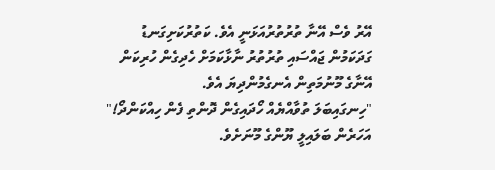އޭރު ވެސް އޭނާ ތުރުތުރުއަޅަނީ އެވެ. ކަތުރުކަށިގަނޑު ގަދަކަމުން ޖައްސައި ތުރުތުރު ނާޅާކަމަށް ހެދިގެން ހުރިކަން އޭނާގެ މޫނުމަތިން އެނގެމުންދިޔަ އެވެ.
"ހިނގައިބަލަ ތުވާއްޔެއް ހޯދައިގެން ދޮންތި ފެން ހިއްކަންދޯ!" އަހަރެން ބަލައިލީ ޔޫންގެ މޫނަށެވެ.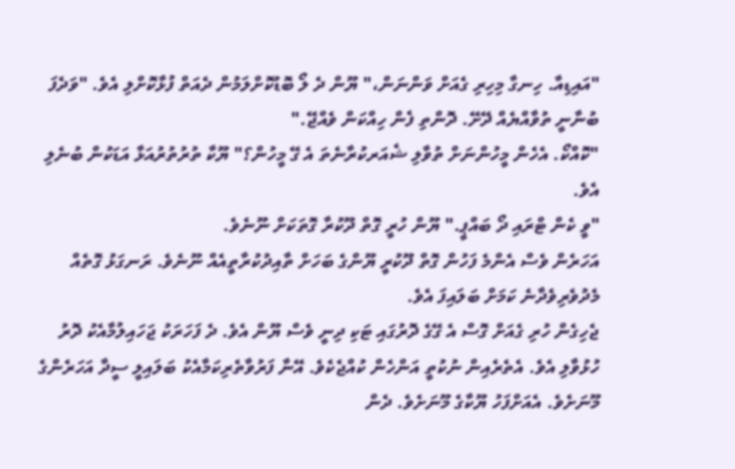"އައިޑިއާ. ހިނގާ މިހިރި ގެއަށް ވަންނަން،" ޔޫން ދެ ލޯ ބޮޑުކޮށްލަމުން ދެއަތް ފުޅާކޮށްލި އެވެ. "ވަދެފަ ބުނާނީ ތުވާއްޔެއް ދޭށޭ. ދޮންތި ފެން ހިއްކަން ވެއްޖޭ."
"ކޮއްކޯ. އެހެން މީހުންނަށް ތުވާލި ޝެއަރކުރާނެތަ އެ ގޭ މީހުން؟" ޔޫކާ ތުރުތުރުއަޅާ އަޑަކުން ބުނެލި އެވެ.
"ވީ ކެން ޓްރައި ދޯ ބައްޕީ." ޔޫން ހުރީ ގޮތް ދޫކުރާ ގޮތަކަށް ނޫނެވެ.
އަހަރެން ވެސް އެންމެ ފަހުން ގޮތް ދޫކުރީ ޔޫންގެ ބަހަށް ތާއިދުކުރާތީއެއް ނޫނެވެ. ރަނގަޅު ގޮތެއް މެދުވެރިވެދާނެ ކަމަށް ބަލައިފަ އެވެ.
ޖެހިގެން ހުރި ގެއަށް ގޮސް އެ ގޭގެ ދޮރުގައި ޓަކި ދިނީ ވެސް ޔޫން އެވެ. ދެ ފަހަރަކު ޖަހައިލުމާއެކު ދޮރު ހުޅުވާލި އެވެ. އެތެރެއިން ނުކުތީ އަންހެން ކުއްޖެކެވެ. އޭނާ ފަރުވާތެރިކަމާއެކު ބަލައިލީ ސީދާ އަހަރެންގެ މޫނަށެވެ. އެއަށްފަހު ޔޫކާގެ މޫނަށެވެ. ދެން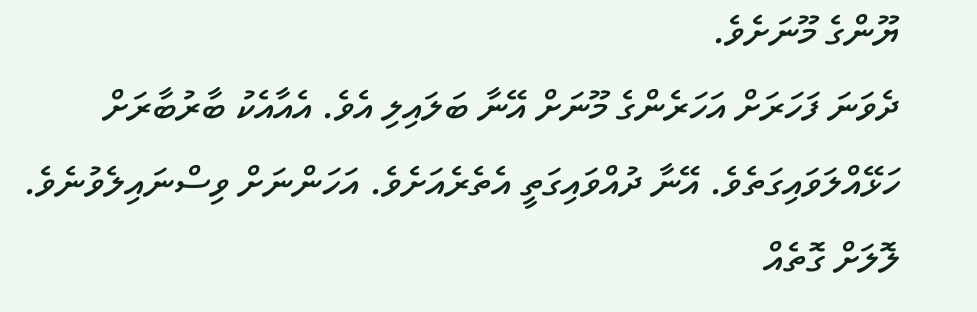ޔޫންގެ މޫނަށެވެ.
ދެވަނަ ފަހަރަށް އަހަރެންގެ މޫނަށް އޭނާ ބަލައިލި އެވެ. އެއާއެކު ބާރުބާރަށް ހަޅޭއްލަވައިގަތެވެ. އޭނާ ދުއްވައިގަތީ އެތެރެއަށެވެ. އަހަންނަށް ވިސްނައިލެވުނެވެ. ލޮލަށް ގޮތެއް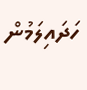ހަދައިލަމުން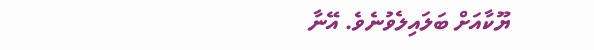ޔޫކާއަށް ބަލައިލެވުނެވެ. އޭނާ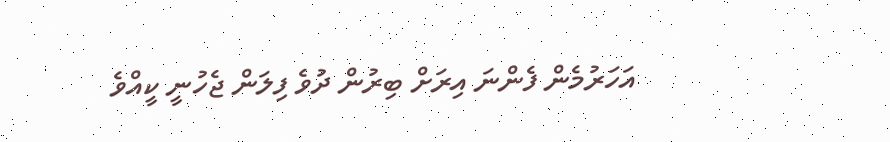އަހަރުމެން ފެންނަ އިރަށް ބިރުން ދުވެ ފިލަން ޖެހުނީ ކީއްވެ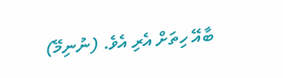ބާއޭ ހިތަށް އެރި އެވެ. (ނުނިމޭ)